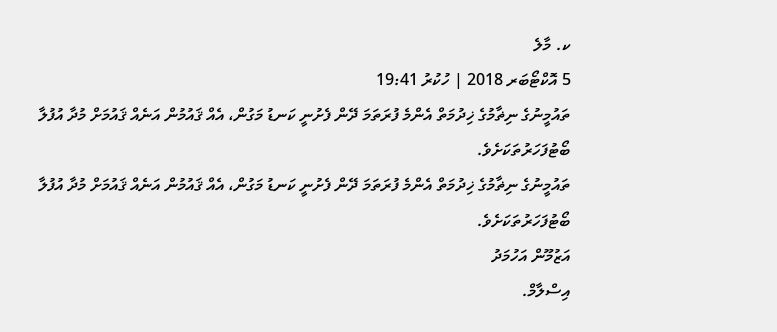ކ. މާލެ
5 އޮކްޓޯބަރ 2018 | ހުކުރު 19:41
ތައުމީނުގެ ނިޡާމުގެ ޚިދުމަތް އެންމެ ފުރަތަމަ ދޭން ފެށުނީ ކަނޑު މަގުން، އެއް ޤައުމުން އަނެއް ޤައުމަށް މުދާ އުފުލާ ބޯޓުފަހަރުތަކަށެވެ.
ތައުމީނުގެ ނިޡާމުގެ ޚިދުމަތް އެންމެ ފުރަތަމަ ދޭން ފެށުނީ ކަނޑު މަގުން، އެއް ޤައުމުން އަނެއް ޤައުމަށް މުދާ އުފުލާ ބޯޓުފަހަރުތަކަށެވެ.
އަޒުމޫން އަހުމަދު
އިސްލާމް.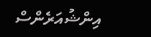އިންޝުއަރެންސް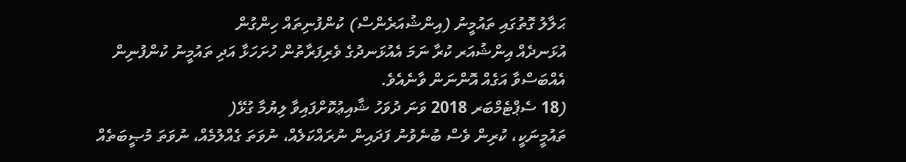ޙަލާލު ގޮތުގައި ތައުމީނު (އިންޝުއަރެންސް) ކުންފުނިތައް ހިންގުން
އުޅަނދެއް އިންޝުއަރ ކުރާ ނަމަ އެއުޅަނދުގެ ވެރިފަރާތުން ހުށަހަޅާ އަދި ތައުމީނު ކުންފުނިން އެއްބަސްވާ އަގެއް އޮންނަން ވާނެއެވެ.
(18 ސެޕްޓެމްބަރ 2018 ވަނަ ދުވަހު ޝާއިޢުކޮށްފައިވާ ލިޔުމާ ގުޅޭ(
ތައުމީނަކީ، ކުރިން ވެސް ބުނެވުނު ފަދައިން ނުރައްކަލެއް، ނުވަތަ ގެއްލުމެއް، ނުވަތަ މުޞީބަތެއް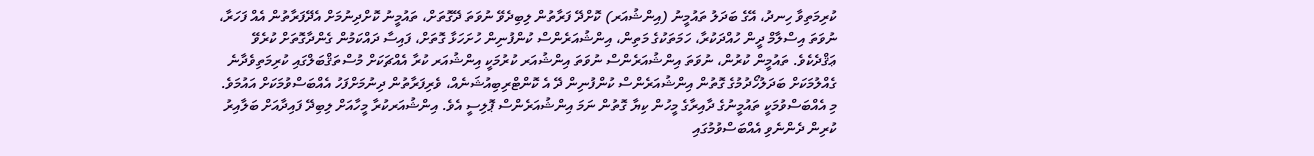ކުރިމަތިވާ ހިނދު، އޭގެ ބަދަލު ތައުމީނު (އިންޝުއަރ) ކޮށްދޭ ފަރާތުން ލިބިދެވޭ ނުވަތަ ދޭގޮތަށް، ތައުމީނު ކޮށްދިނުމަށް އެދޭފަރާތުން އެއް ފަހަރާ، ނުވަތަ އިސްލާމް ދީން ހުއްދަކުރާ، ހަމަތަކުގެ މަތިން، އިންޝުއަރެންސް ކުންފުނިން ހުށަހަޅާ ގޮތަށް، ފައިސާ ދައްކަމުން ގެންދާގޮތަށް ކުރެވޭ ޢަޤްދެކެވެ. ތައުމީން ކުރުން، ނުވަތަ އިންޝުއަރެންސް ނުވަތަ އިންޝުއަރ ކުރުމަކީ އިންޝުއަރ ކުރާ އެއްޗަކަށް މުސްތަޤްބަލްގައި ކުރިމަތިވެދާނެ ގެއްލުމަކަށް ބަދަލުހޯދުމުގެ ގޮތުން އިންޝުއަރެންސް ކުންފުނިން ދޭ އެ ކޮންޓްރިބިއުޝަނެއް، ވެރިފަރާތުން ދިނުމަށްފަހު އެއްބަސްވުމަކަށް އައުމަވެ. މި އެއްބަސްވުމަކީ ތައުމީނުގެ ދާއިރާގެ މީހުން ކިޔާ ގޮތުން ނަމަ އިންޝުއަރެންސް ޕޮލިސީ އެވެ. އިންޝުއަރކުރާ މީހާއަށް ލިބިދޭ ފައިދާއަށް ބަލާއިރު ކުރިން ދެންނެވި އެއްބަސްވުމުގައި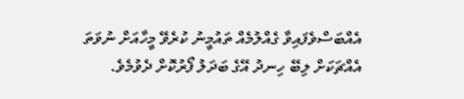އެއްބަސްވެފައިވާ ގެއްލުމެއް ތައުމީނު ކުރެވޭ މީހާއަށް ނުވަތަ އެއްޗަކަށް ލިބޭ ހިނދު އޭގެ ބަދަލު ފޯރުކޮށް ދެވުމެވެ.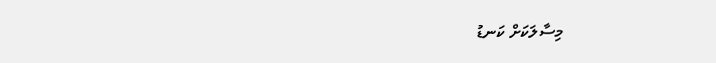މިސާލަކަށް ކަނޑު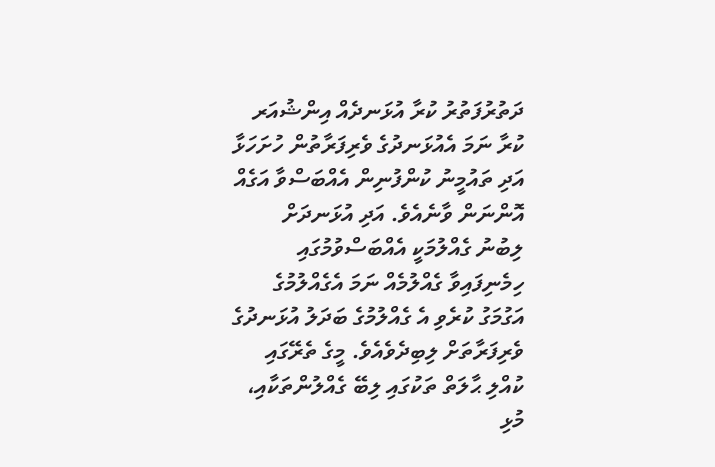ދަތުރުފަތުރު ކުރާ އުޅަނދެއް އިންޝުއަރ ކުރާ ނަމަ އެއުޅަނދުގެ ވެރިފަރާތުން ހުށަހަޅާ އަދި ތައުމީނު ކުންފުނިން އެއްބަސްވާ އަގެއް އޮންނަން ވާނެއެވެ. އަދި އުޅަނދަށް ލިބުނު ގެއްލުމަކީ އެއްބަސްވުމުގައި ހިމެނިފައިވާ ގެއްލުމެއް ނަމަ އެގެއްލުމުގެ އަގުމަގު ކުރެވި އެ ގެއްލުމުގެ ބަދަލު އުޅަނދުގެ ވެރިފަރާތަށް ލިބިދެވެއެވެ. މީގެ ތެރޭގައި ކުއްލި ޙާލަތް ތަކުގައި ލިބޭ ގެއްލުންތަކާއި، މުޅި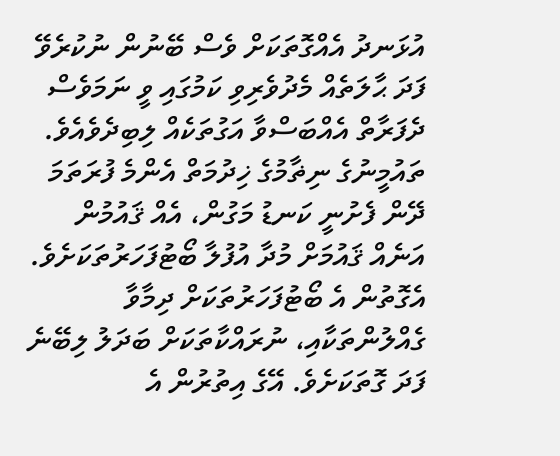އުޅަނދު އެއްގޮތަކަށް ވެސް ބޭނުން ނުކުރެވޭ ފަދަ ޙާލަތެއް މެދުވެރިވި ކަމުގައި ވީ ނަމަވެސް ދެފަރާތް އެއްބަސްވާ އަގުތަކެއް ލިބިދެވެއެވެ.
ތައުމީނުގެ ނިޡާމުގެ ޚިދުމަތް އެންމެ ފުރަތަމަ ދޭން ފެށުނީ ކަނޑު މަގުން، އެއް ޤައުމުން އަނެއް ޤައުމަށް މުދާ އުފުލާ ބޯޓުފަހަރުތަކަށެވެ. އެގޮތުން އެ ބޯޓުފަހަރުތަކަށް ދިމާވާ ގެއްލުންތަކާއި، ނުރައްކާތަކަށް ބަދަލު ލިބޭނެ ފަދަ ގޮތަކަށެވެ. އޭގެ އިތުރުން އެ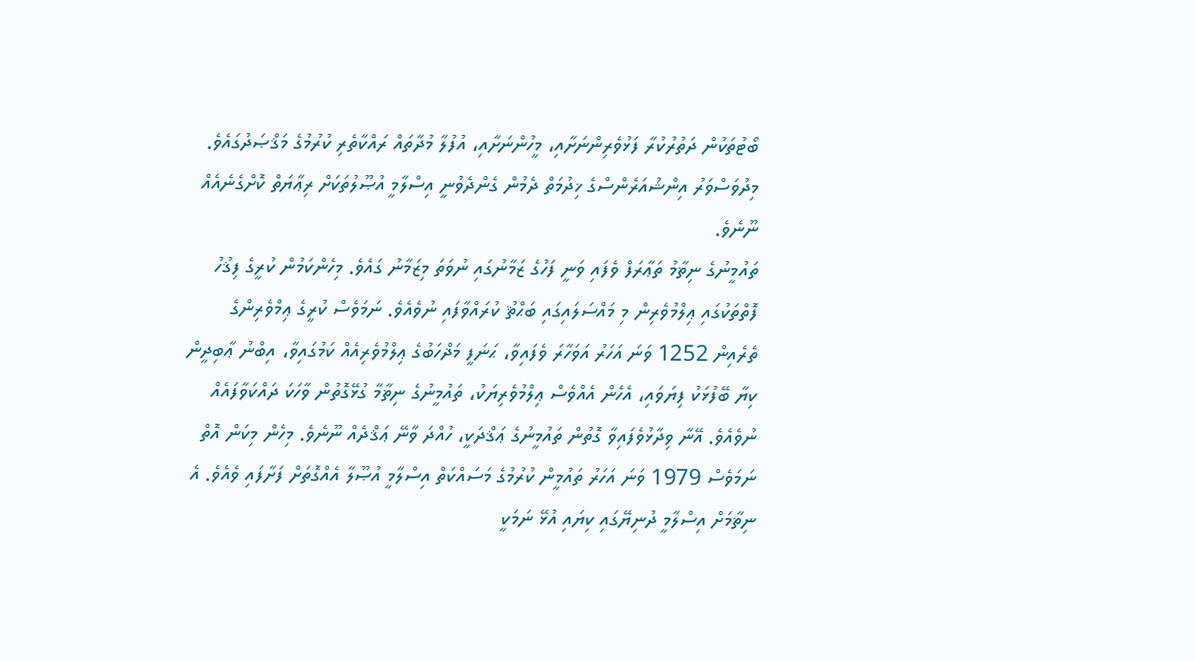ބޯޓުތަކުން ދަތުރުކުރާ ފަޅުވެރިންނަށާއި، މީހުންނަށާއި، އުފުލާ މުދާތައް ރައްކާތެރި ކުރުމުގެ މަޤްޞަދުގައެވެ. މިދުވަސްވަރު އިންޝުއަރެންސްގެ ޚިދުމަތް ދެމުން ގެންދެވުނީ އިސްލާމީ އުޞޫލުތަކަށް ރިޢާޔަތް ކޮށްގެނެއެއް ނޫނެވެ.
ތައުމީނުގެ ނިޡާމު ތަޢާރަފް ވެފައި ވަނީ ފަހުގެ ޒަމާނުގައި ނުވަތަ މިޒަމާނު ގައެވެ. މިހެންކަމުން ކުރީގެ ފިޤުހު ފޮތްތަކުގައި ޢިލްމުވެރިން މި މައްސަލައިގައި ބަޙްޘު ކުރައްވާފައި ނުވެއެވެ. ނަމަވެސް ކުރީގެ ޢިމްވެރިންގެ ތެރެއިން 1252 ވަނަ އަހަރު އަވަހާރަ ވެފައިވާ، ޙަނަފީ މަޛްހަބުގެ ޢިލްމުވެރިއެއް ކަމުގައިވާ، އިބްނު ޢާބިދީން ކިޔާ ބޭފުޅަކު ފިޔަވައި، އެހެން އެއްވެސް ޢިލްމުވެރިޔަކު، ތައުމީނުގެ ނިޡާމާ ގުޅޭގޮތުން ވާހަކަ ދައްކަވާފައެއް ނުވެއެވެ. އޭނާ ވިދާޅުވެފައިވާ ގޮތުން ތައުމީނުގެ ޢަޤްދަކީ، ހުއްދަ ވާނޭ ޢަޤްދެއް ނޫނެވެ. މިހެން މިކަން އޮތް ނަމަވެސް 1979 ވަނަ އަހަރު ތައުމީން ކުރުމުގެ މަސައްކަތް އިސްލާމީ އުޞޫލާ އެއްގޮތަށް ފަށާފައި ވެއެވެ. އެ ނިޡާމަށް އިސްލާމީ ދުނިޔޭގައި ކިޔައި އުޅޭ ނަމަކީ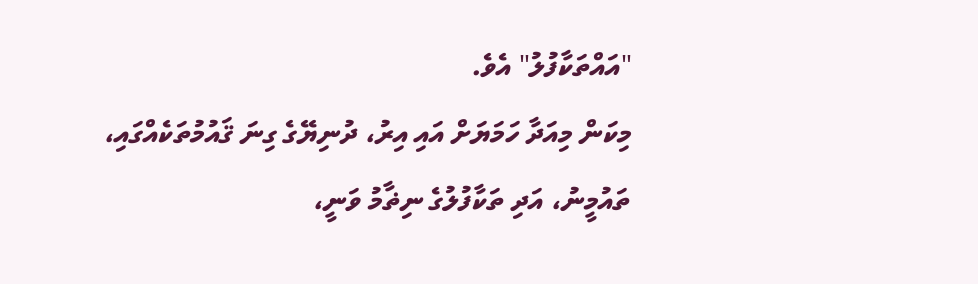"އައްތަކާފުލު" އެވެ.
މިކަން މިއަދާ ހަމަޔަށް އައި އިރު، ދުނިޔޭގެ ގިނަ ޤައުމުތަކެއްގައި، ތައުމީނު، އަދި ތަކާފުލުގެ ނިޡާމު ވަނީ،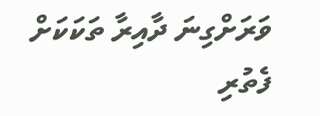ވަރަށްގިނަ ދާއިރާ ތަކަކަށް ފެތުރި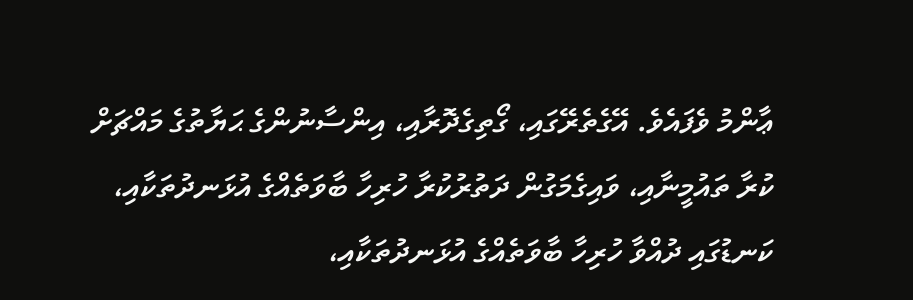ޢާންމު ވެފައެވެ. އޭގެތެރޭގައި، ގޯތިގެދޮރާއި، އިންސާނުންގެ ޙަޔާތުގެ މައްޗަށް ކުރާ ތައުމީނާއި، ވައިގެމަގުން ދަތުރުކުރާ ހުރިހާ ބާވަތެއްގެ އުޅަނދުތަކާއި، ކަނޑުގައި ދުއްވާ ހުރިހާ ބާވަތެއްގެ އުޅަނދުތަކާއި،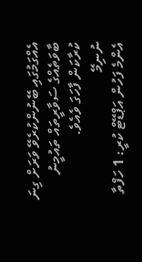އެއްގަމުގައި ބޭނުންކުރެވޭ ވަރަށް ގިނަ ބާވަތެއްގެ ސަވާރީތައް ތައުމީނު ކުރާކަން ފާހަގަ ވެއެވެ.
ނުނިމޭ
އެންމެ ފަހުން އަޕްޑޭޓް ކުރީ: 1 ހަފްތާ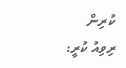ކުރިން
ރިވިއު ކުރީ: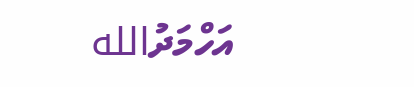އަހްމަދުالله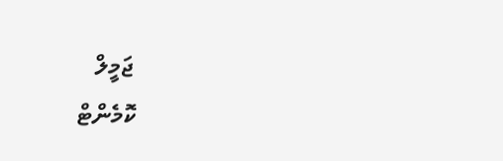ޖަމީލް
ކޮމެންޓް